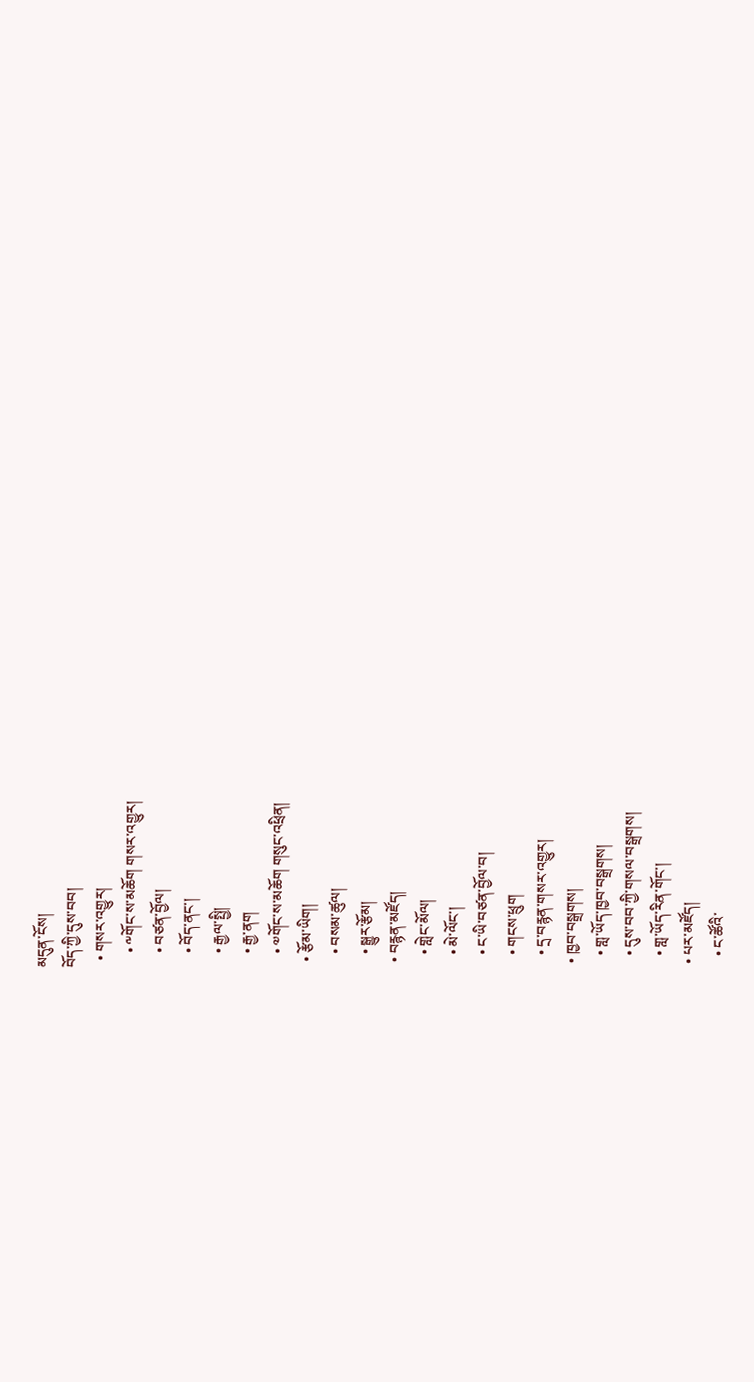མདུན་ངོས།
བོད་ཀྱི་དུས་བབ།
  • གསར་འགྱུར།
    • ༸གོང་ས་མཆོག གསར་འགྱུར།
    • བཙན་བྱོལ།
    • བོད་ནང་།
    • རྒྱལ་སྤྱི།
    • རྒྱ་ནག
    • ༧གོང་ས་མཆོག གསུང་འཕྲིན།
  • རྩོམ་ཡིག།
    • བསམ་ཚུལ།
    • སྒྱུར་རྩོམ།
  • བརྙན་མཛོད།
    • གླེང་མོལ།
    • མེ་ལོང་།
    • ང་ཡི་བཙན་བྱོལ་བ།
    • གངས་ཕྲུག
    • དྲ་བརྙན་གསར་འགྱུར།
  • ཁྱབ་བསྒྲགས།
    • གླ་ཡོད་ཁྱབ་བསྒྲགས།
    • དུས་བབ་ཀྱི་གསལ་བསྒྲགས།
    • གླ་ཡོད་རིན་གོང་།
  • པར་མཛོད།
    • ང་ཚོའི་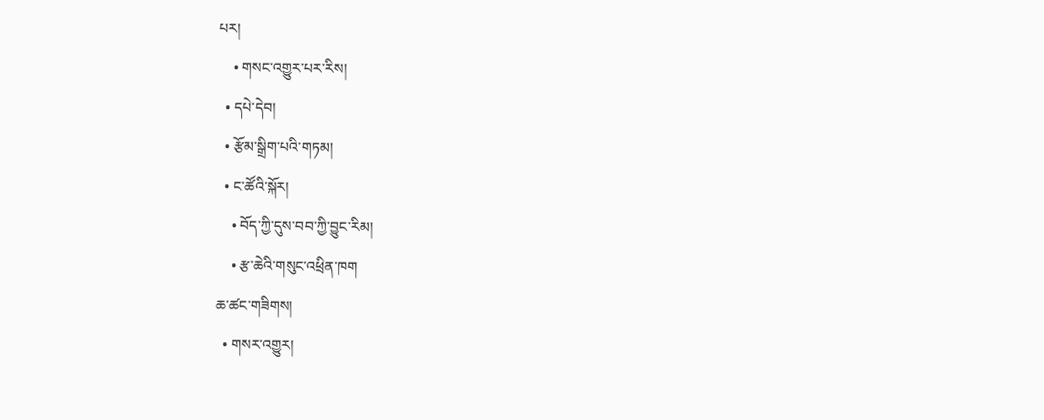པར།
    • གསང་འགྱུར་པར་རིས།
  • དཔེ་དེབ།
  • རྩོམ་སྒྲིག་པའི་གཏམ།
  • ང་ཚོའི་སྐོར།
    • བོད་ཀྱི་དུས་བབ་ཀྱི་བྱུང་རིམ།
    • རྩ་ཆེའི་གསུང་འཕྲིན་ཁག
ཆ་ཚང་གཟིགས།
  • གསར་འགྱུར།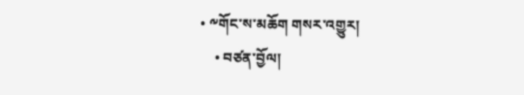• ༸གོང་ས་མཆོག གསར་འགྱུར།
    • བཙན་བྱོལ།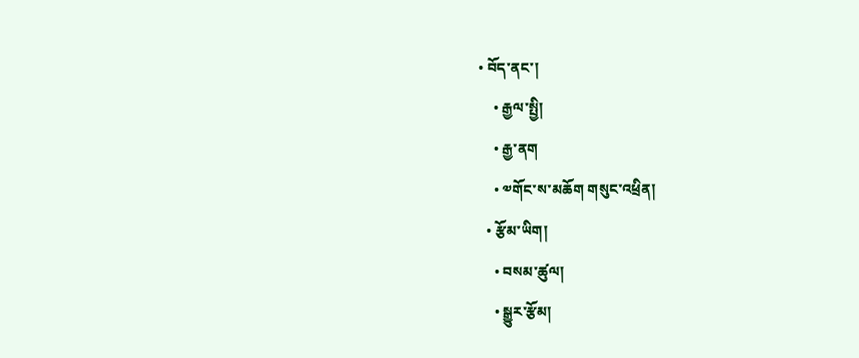• བོད་ནང་།
    • རྒྱལ་སྤྱི།
    • རྒྱ་ནག
    • ༧གོང་ས་མཆོག གསུང་འཕྲིན།
  • རྩོམ་ཡིག།
    • བསམ་ཚུལ།
    • སྒྱུར་རྩོམ།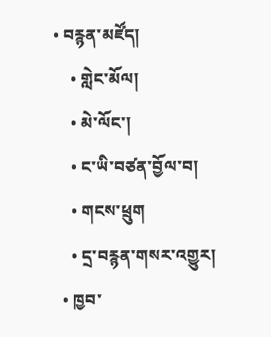• བརྙན་མཛོད།
    • གླེང་མོལ།
    • མེ་ལོང་།
    • ང་ཡི་བཙན་བྱོལ་བ།
    • གངས་ཕྲུག
    • དྲ་བརྙན་གསར་འགྱུར།
  • ཁྱབ་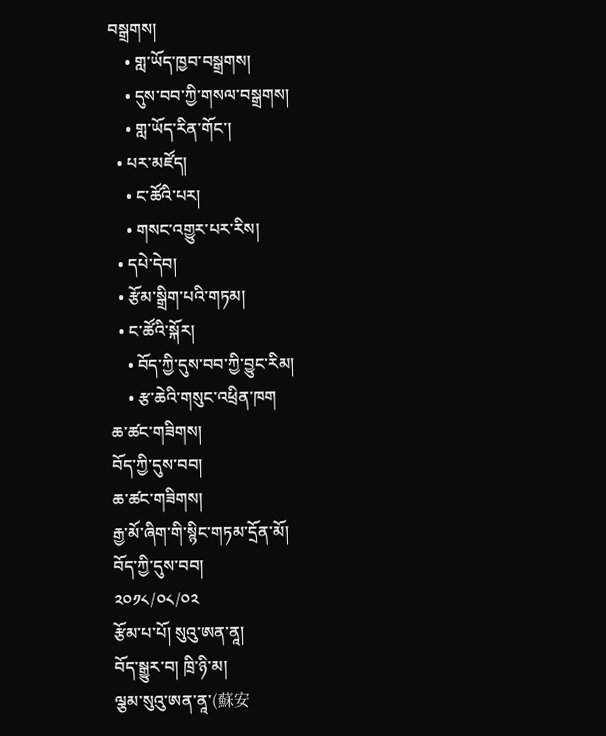བསྒྲགས།
    • གླ་ཡོད་ཁྱབ་བསྒྲགས།
    • དུས་བབ་ཀྱི་གསལ་བསྒྲགས།
    • གླ་ཡོད་རིན་གོང་།
  • པར་མཛོད།
    • ང་ཚོའི་པར།
    • གསང་འགྱུར་པར་རིས།
  • དཔེ་དེབ།
  • རྩོམ་སྒྲིག་པའི་གཏམ།
  • ང་ཚོའི་སྐོར།
    • བོད་ཀྱི་དུས་བབ་ཀྱི་བྱུང་རིམ།
    • རྩ་ཆེའི་གསུང་འཕྲིན་ཁག
ཆ་ཚང་གཟིགས།
བོད་ཀྱི་དུས་བབ།
ཆ་ཚང་གཟིགས།
རྒྱ་མོ་ཞིག་གི་སྙིང་གཏམ་དྲོན་མོ།
བོད་ཀྱི་དུས་བབ།
༢༠༡༨/༠༨/༠༢
རྩོམ་པ་པོ། སུའུ་ཨན་ནཱ།
བོད་སྒྱུར་བ། ཁྲི་ཉི་མ།
ལྕམ་སུའུ་ཨན་ནཱ་(蘇安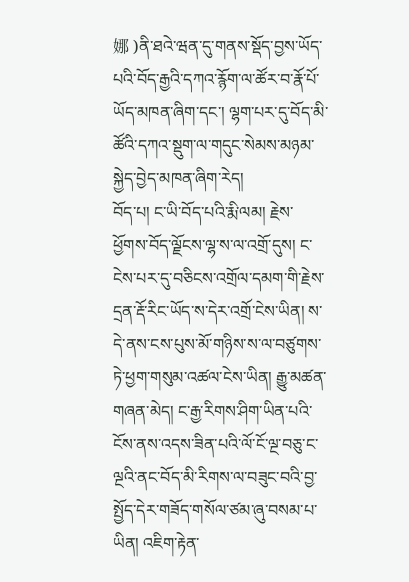娜 )ནི་ཐའེ་ཝན་དུ་གནས་སྡོད་བྱས་ཡོད་པའི་བོད་རྒྱའི་དཀའ་རྙོག་ལ་ཚོར་བ་རྣོ་པོ་ཡོད་མཁན་ཞིག་དང་། ལྷག་པར་དུ་བོད་མི་ཚོའི་དཀའ་སྡུག་ལ་གདུང་སེམས་མཉམ་སྐྱེད་བྱེད་མཁན་ཞིག་རེད།
བོད་པ། ང་ཡི་བོད་པའི་རྨི་ལམ། རྗེས་ཕྱོགས་བོད་ལྗོངས་ལྷ་ས་ལ་འགྲོ་དུས། ང་ངེས་པར་དུ་བཅིངས་འགྲོལ་དམག་གི་རྗེས་དྲན་རྡོ་རིང་ཡོད་ས་དེར་འགྲོ་ངེས་ཡིན། ས་དེ་ནས་ངས་པུས་མོ་གཉིས་ས་ལ་བཙུགས་ཏེ་ཕྱག་གསུམ་འཚལ་ངེས་ཡིན། རྒྱུ་མཚན་གཞན་མེད། ང་རྒྱ་རིགས་ཤིག་ཡིན་པའི་ངོས་ནས་འདས་ཟིན་པའི་ལོ་ངོ་ལྔ་བཅུ་ང་ལྔའི་ནང་བོད་མི་རིགས་ལ་བཟུང་བའི་བྱ་སྤྱོད་དེར་གཟོད་གསོལ་ཙམ་ཞུ་བསམ་པ་ཡིན། འཇིག་རྟེན་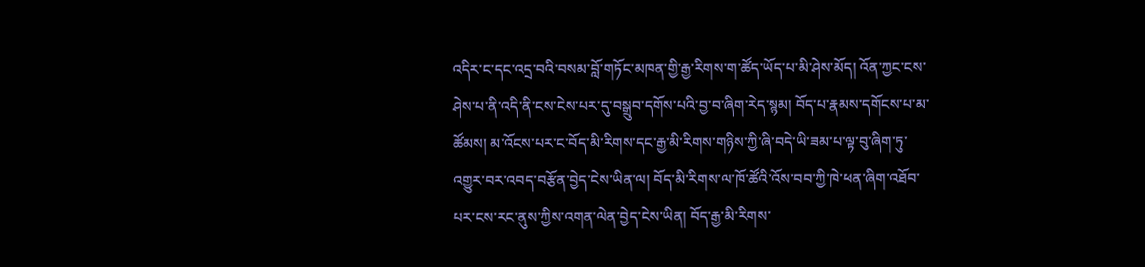འདིར་ང་དང་འདྲ་བའི་བསམ་བློ་གཏོང་མཁན་གྱི་རྒྱ་རིགས་ག་ཚོད་ཡོད་པ་མི་ཤེས་མོད། འོན་ཀྱང་ངས་ཤེས་པ་ནི་འདི་ནི་ངས་ངེས་པར་དུ་བསྒྲུབ་དགོས་པའི་བྱ་བ་ཞིག་རེད་སྙམ། བོད་པ་རྣམས་དགོངས་པ་མ་ཚོམས། མ་འོངས་པར་ང་བོད་མི་རིགས་དང་རྒྱ་མི་རིགས་གཉིས་ཀྱི་ཞི་བདེ་ཡི་ཟམ་པ་ལྟ་བུ་ཞིག་ཏུ་འགྱུར་བར་འབད་བརྩོན་བྱེད་ངེས་ཡིན་ལ། བོད་མི་རིགས་ལ་ཁོ་ཚོའི་འོས་བབ་ཀྱི་ཁེ་ཕན་ཞིག་འཐོབ་པར་ངས་རང་ནུས་ཀྱིས་འགན་ལེན་བྱེད་ངེས་ཡིན། བོད་རྒྱ་མི་རིགས་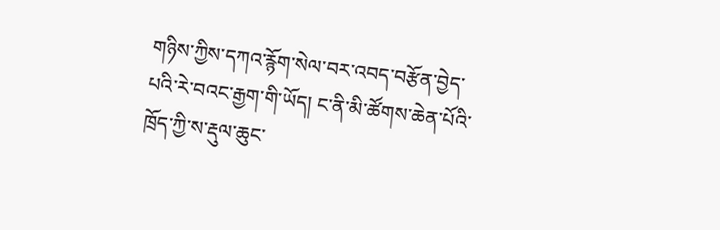གཉིས་ཀྱིས་དཀའ་རྙོག་སེལ་བར་འབད་བརྩོན་བྱེད་པའི་རེ་བའང་རྒྱག་གི་ཡོད། ང་ནི་མི་ཚོགས་ཆེན་པོའི་ཁྲོད་ཀྱི་ས་རྡུལ་ཆུང་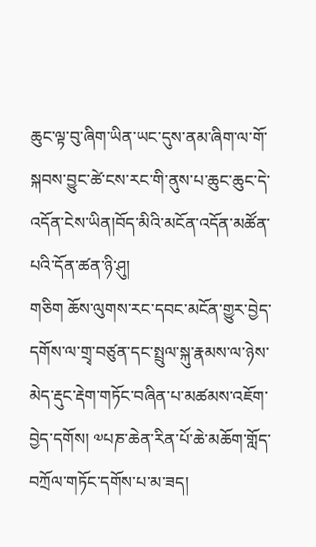ཆུང་ལྟ་བུ་ཞིག་ཡིན་ཡང་དུས་ནམ་ཞིག་ལ་གོ་སྐབས་བྱུང་ཚེ་ངས་རང་གི་ནུས་པ་ཆུང་ཆུང་དེ་འདོན་ངེས་ཡིན།བོད་མིའི་མངོན་འདོན་མཚོན་པའི་དོན་ཚན་ཉི་ཤུ།
གཅིག ཆོས་ལུགས་རང་དབང་མངོན་གྱུར་བྱེད་དགོས་ལ་གྲྭ་བཙུན་དང་སྤྲུལ་སྐུ་རྣམས་ལ་ཉེས་མེད་རྡུང་རྡེག་གཏོང་བཞིན་པ་མཚམས་འཇོག་བྱེད་དགོས། ༧པཎ་ཆེན་རིན་པོ་ཆེ་མཆོག་གློད་བཀྲོལ་གཏོང་དགོས་པ་མ་ཟད།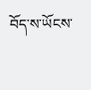བོད་ས་ཡོངས་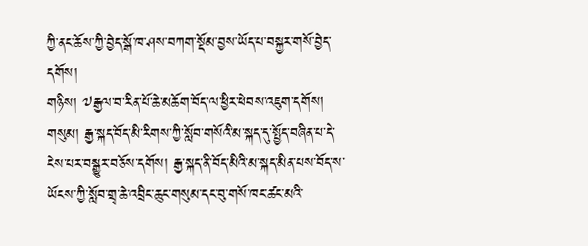ཀྱི་ནང་ཆོས་ཀྱི་བྱེད་སྒོ་ཁ་ཤས་བཀག་སྡོམ་བྱས་ཡོད་པ་བསྐྱར་གསོ་བྱེད་དགོས།
གཉིས། ༧རྒྱལ་བ་རིན་པོ་ཆེ་མཆོག་བོད་ལ་ཕྱིར་ཕེབས་འཇུག་དགོས།
གསུམ། རྒྱ་སྐད་བོད་མི་རིགས་ཀྱི་སློབ་གསོའི་མ་སྐད་དུ་སྤྱོད་བཞིན་པ་དེ་ངེས་པར་བསྒྱུར་བཅོས་དགོས། རྒྱ་སྐད་ནི་བོད་མིའི་མ་སྐད་མིན་པས་བོད་ས་ཡོངས་ཀྱི་སློབ་གྲྭ་ཆེ་འབྲིང་ཆུང་གསུམ་དང་བུ་གསོ་ཁང་ཚང་མའི་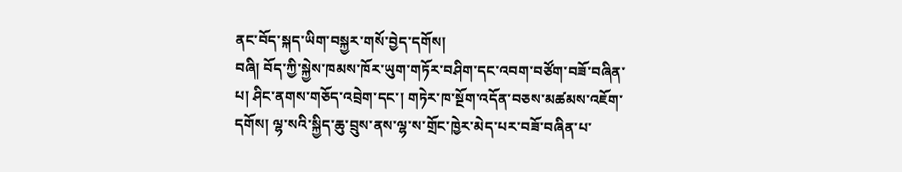ནང་བོད་སྐད་ཡིག་བསྐྱར་གསོ་བྱེད་དགོས།
བཞི། བོད་ཀྱི་སྐྱེས་ཁམས་ཁོར་ཡུག་གཏོར་བཤིག་དང་འབག་བཙོག་བཟོ་བཞིན་པ། ཤིང་ནགས་གཅོད་འབྲེག་དང་། གཏེར་ཁ་སྔོག་འདོན་བཅས་མཚམས་འཇོག་དགོས། ལྷ་སའི་སྐྱིད་ཆུ་བྲུས་ནས་ལྷ་ས་གྲོང་ཁྱེར་མེད་པར་བཟོ་བཞིན་པ་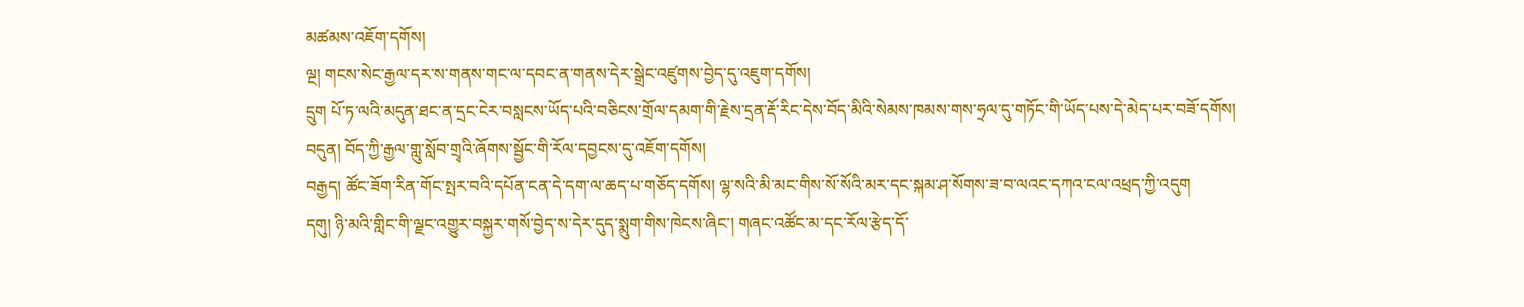མཚམས་འཇོག་དགོས།
ལྔ། གངས་སེང་རྒྱལ་དར་ས་གནས་གང་ལ་དབང་ན་གནས་དེར་སྒྲེང་འཛུགས་བྱེད་དུ་འཇུག་དགོས།
དྲུག པོ་ཏ་ལའི་མདུན་ཐང་ན་དྲང་ངེར་བསླངས་ཡོད་པའི་བཅིངས་གྲོལ་དམག་གི་རྗེས་དྲན་རྡོ་རིང་དེས་བོད་མིའི་སེམས་ཁམས་གས་ཧྲལ་དུ་གཏོང་གི་ཡོད་པས་དེ་མེད་པར་བཟོ་དགོས།
བདུན། བོད་ཀྱི་རྒྱལ་གླུ་སློབ་གྲྭའི་ཞོགས་སྦྱོང་གི་རོལ་དབྱངས་དུ་འཇོག་དགོས།
བརྒྱད། ཚོང་ཟོག་རིན་གོང་སྤར་བའི་དཔོན་ངན་དེ་དག་ལ་ཆད་པ་གཅོད་དགོས། ལྷ་སའི་མི་མང་གིས་སོ་སོའི་མར་དང་སྐམ་ཤ་སོགས་ཟ་བ་ལའང་དཀའ་ངལ་འཕྲད་ཀྱི་འདུག
དགུ། ཉི་མའི་གླིང་གི་ལྗང་འགྱུར་བསྐྱར་གསོ་བྱེད་ས་དེར་དུད་སྨུག་གིས་ཁེངས་ཞིང་། གཞང་འཚོང་མ་དང་རོལ་རྩེད་དོ་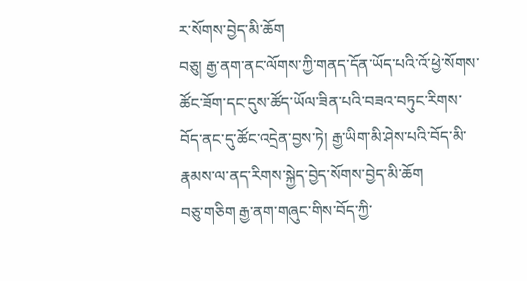ར་སོགས་བྱེད་མི་ཆོག
བཅུ། རྒྱ་ནག་ནང་ལོགས་ཀྱི་གནད་དོན་ཡོད་པའི་འོ་ཕྱེ་སོགས་ཚོང་ཟོག་དང་དུས་ཚོད་ཡོལ་ཟིན་པའི་བཟའ་བཏུང་རིགས་བོད་ནང་དུ་ཚོང་འདྲེན་བྱས་ཏེ། རྒྱ་ཡིག་མི་ཤེས་པའི་བོད་མི་རྣམས་ལ་ནད་རིགས་སྐྱེད་བྱེད་སོགས་བྱེད་མི་ཆོག
བཅུ་གཅིག རྒྱ་ནག་གཞུང་གིས་བོད་ཀྱི་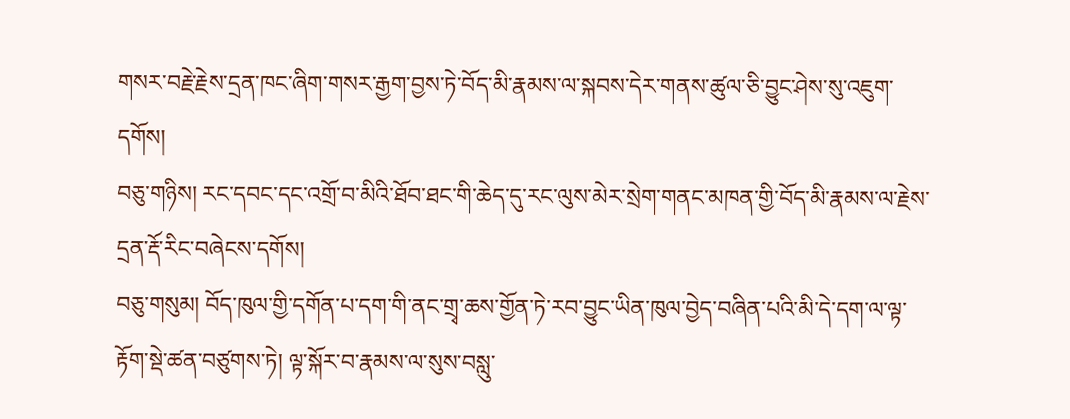གསར་བརྗེ་རྗེས་དྲན་ཁང་ཞིག་གསར་རྒྱག་བྱས་ཏེ་བོད་མི་རྣམས་ལ་སྐབས་དེར་གནས་ཚུལ་ཅི་བྱུང་ཤེས་སུ་འཇུག་དགོས།
བཅུ་གཉིས། རང་དབང་དང་འགྲོ་བ་མིའི་ཐོབ་ཐང་གི་ཆེད་དུ་རང་ལུས་མེར་སྲེག་གནང་མཁན་གྱི་བོད་མི་རྣམས་ལ་རྗེས་དྲན་རྡོ་རིང་བཞེངས་དགོས།
བཅུ་གསུམ། བོད་ཁུལ་གྱི་དགོན་པ་དག་གི་ནང་གྲྭ་ཆས་གྱོན་ཏེ་རབ་བྱུང་ཡིན་ཁུལ་བྱེད་བཞིན་པའི་མི་དེ་དག་ལ་ལྟ་རྟོག་སྡེ་ཚན་བཙུགས་ཏེ། ལྟ་སྐོར་བ་རྣམས་ལ་སུས་བསླུ་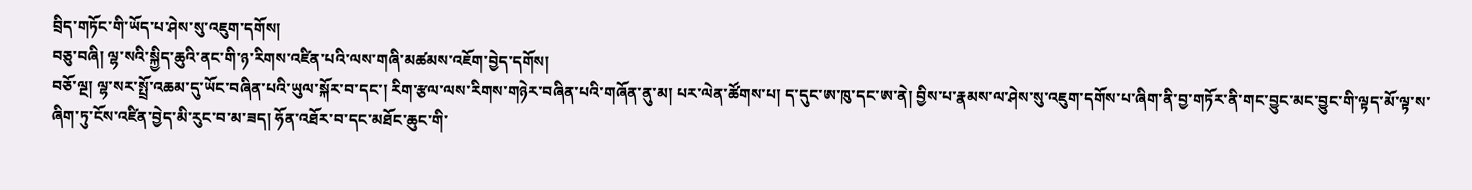བྲིད་གཏོང་གི་ཡོད་པ་ཤེས་སུ་འཇུག་དགོས།
བཅུ་བཞི། ལྷ་སའི་སྐྱིད་ཆུའི་ནང་གི་ཉ་རིགས་འཛིན་པའི་ལས་གཞི་མཚམས་འཇོག་བྱེད་དགོས།
བཅོ་ལྔ། ལྷ་སར་སྤྲོ་འཆམ་དུ་ཡོང་བཞིན་པའི་ཡུལ་སྐོར་བ་དང་། རིག་རྩལ་ལས་རིགས་གཉེར་བཞིན་པའི་གཞོན་ནུ་མ། པར་ལེན་ཚོགས་པ། ད་དུང་ཨ་ཁུ་དང་ཨ་ནེ། བྱིས་པ་རྣམས་ལ་ཤེས་སུ་འཇུག་དགོས་པ་ཞིག་ནི་བྱ་གཏོར་ནི་གང་བྱུང་མང་བྱུང་གི་ལྟད་མོ་ལྟ་ས་ཞིག་ཏུ་ངོས་འཛིན་བྱེད་མི་རུང་བ་མ་ཟད། ཧོན་འཐོར་བ་དང་མཐོང་ཆུང་གི་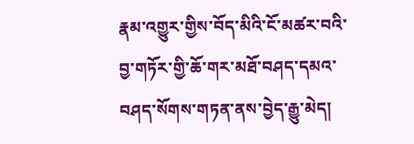རྣམ་འགྱུར་གྱིས་བོད་མིའི་ངོ་མཚར་བའི་བྱ་གཏོར་གྱི་ཆོ་གར་མཐོ་བཤད་དམའ་བཤད་སོགས་གཏན་ནས་བྱེད་རྒྱུ་མེད།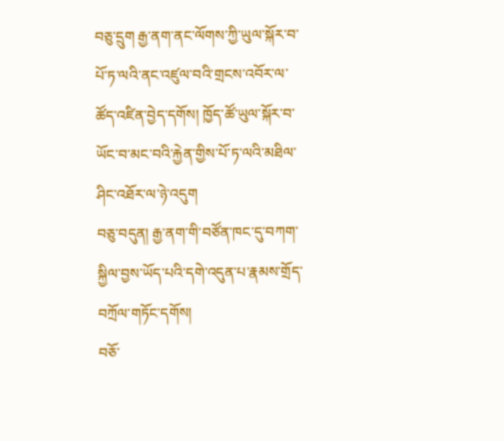བཅུ་དྲུག རྒྱ་ནག་ནང་ལོགས་ཀྱི་ཡུལ་སྐོར་བ་པོ་ཏ་ལའི་ནང་འཛུལ་བའི་གྲངས་འབོར་ལ་ཚོད་འཛིན་བྱེད་དགོས། ཁྱོད་ཚོ་ཡུལ་སྐོར་བ་ཡོང་བ་མང་བའི་རྐྱེན་གྱིས་པོ་ཏ་ལའི་མཐིལ་ཤིང་འཐོར་ལ་ཉེ་འདུག
བཅུ་བདུན། རྒྱ་ནག་གི་བཙོན་ཁང་དུ་བཀག་སྐྱིལ་བྱས་ཡོད་པའི་དགེ་འདུན་པ་རྣམས་གྲོད་བཀྲོལ་གཏོང་དགོས།
བཅོ་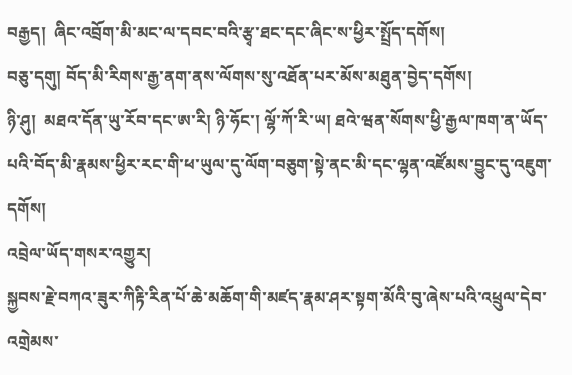བརྒྱད།  ཞིང་འབྲོག་མི་མང་ལ་དབང་བའི་རྩྭ་ཐང་དང་ཞིང་ས་ཕྱིར་སྤྲོད་དགོས།
བཅུ་དགུ། བོད་མི་རིགས་རྒྱ་ནག་ནས་ལོགས་སུ་འཐོན་པར་མོས་མཐུན་བྱེད་དགོས།
ཉི་ཤུ།  མཐའ་དོན་ཡུ་རོབ་དང་ཨ་རི། ཉི་ཧོང་། ལྷོ་ཀོ་རི་ཡ། ཐའེ་ཝན་སོགས་ཕྱི་རྒྱལ་ཁག་ན་ཡོད་པའི་བོད་མི་རྣམས་ཕྱིར་རང་གི་ཕ་ཡུལ་དུ་ལོག་བཅུག་སྟེ་ནང་མི་དང་ལྷན་འཛོམས་བྱུང་དུ་འཇུག་དགོས།
འབྲེལ་ཡོད་གསར་འགྱུར།
སྐྱབས་རྗེ་བཀའ་ཟུར་ཀིརྟི་རིན་པོ་ཆེ་མཆོག་གི་མཛད་རྣམ་ཤར་སྟག་མོའི་བུ་ཞེས་པའི་འཕྲུལ་དེབ་འགྲེམས་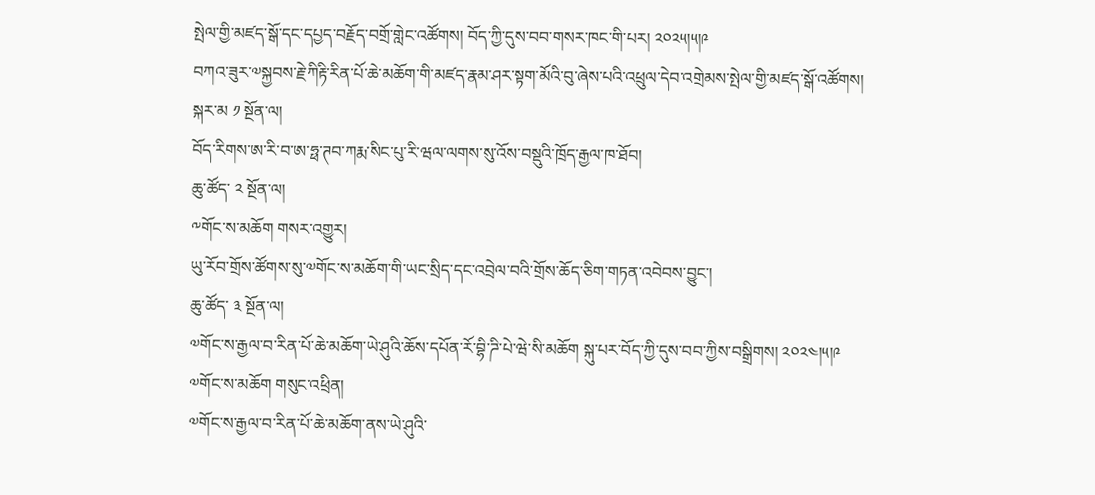སྤེལ་གྱི་མཛད་སྒོ་དང་དཔྱད་བརྗོད་བགྲོ་གླེང་འཚོགས། བོད་ཀྱི་དུས་བབ་གསར་ཁང་གི་པར། ༢༠༢༥།༥།༩
བཀའ་ཟུར་༧སྐྱབས་རྗེ་ཀིརྟི་རིན་པོ་ཆེ་མཆོག་གི་མཛད་རྣམ་ཤར་སྟག་མོའི་བུ་ཞེས་པའི་འཕྲུལ་དེབ་འགྲེམས་སྤེལ་གྱི་མཛད་སྒོ་འཚོགས།
སྐར་མ ༡ སྔོན་ལ།
བོད་རིགས་ཨ་རི་བ་ཨ་ཧྥ་ཊབ་ཀརྨ་སིང་པུ་རི་ཝལ་ལགས་སུ་འོས་བསྡུའི་ཁྲོད་རྒྱལ་ཁ་ཐོབ།
ཆུ་ཚོད་ ༢ སྔོན་ལ།
༸གོང་ས་མཆོག གསར་འགྱུར།
ཡུ་རོབ་གྲོས་ཚོགས་སུ་༧གོང་ས་མཆོག་གི་ཡང་སྲིད་དང་འབྲེལ་བའི་གྲོས་ཆོད་ཅིག་གཏན་འབེབས་བྱུང་།
ཆུ་ཚོད་ ༣ སྔོན་ལ།
༧གོང་ས་རྒྱལ་བ་རིན་པོ་ཆེ་མཆོག་ཡེ་ཤུའི་ཆོས་དཔོན་རོ་བྷི་ཌི་པེ་ཝེ་སི་མཆོག སྐུ་པར་བོད་ཀྱི་དུས་བབ་ཀྱིས་བསྒྲིགས། ༢༠༢༤།༥།༩
༧གོང་ས་མཆོག གསུང་འཕྲིན།
༧གོང་ས་རྒྱལ་བ་རིན་པོ་ཆེ་མཆོག་ནས་ཡེ་ཤུའི་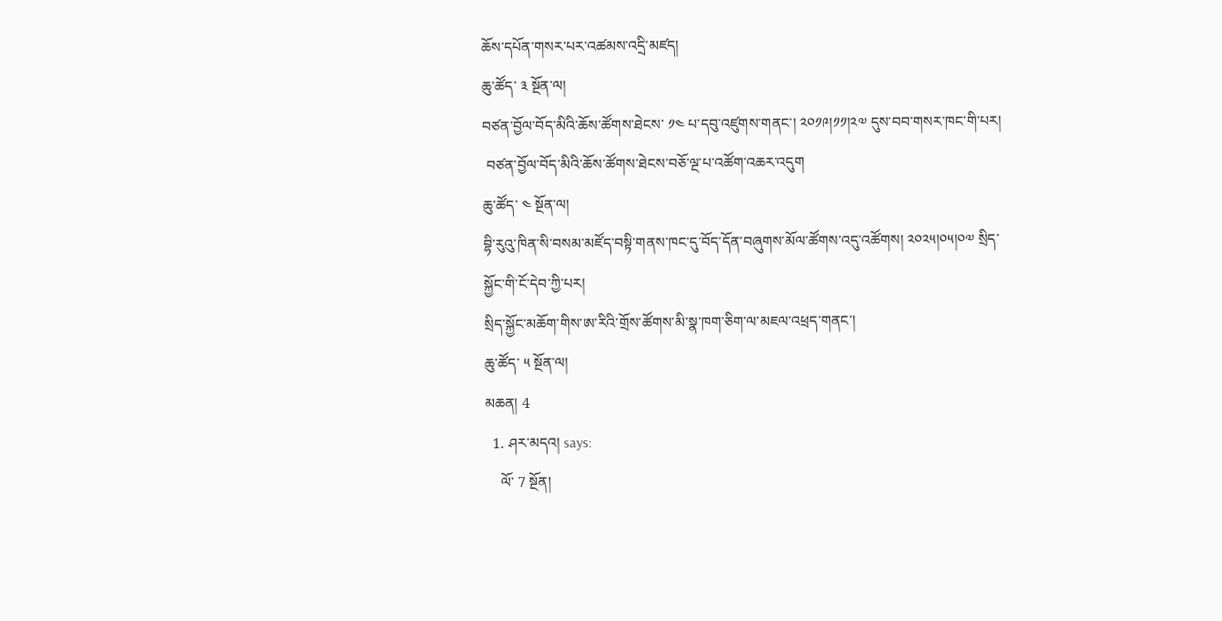ཆོས་དཔོན་གསར་པར་འཚམས་འདྲི་མཛད།
ཆུ་ཚོད་ ༣ སྔོན་ལ།
བཙན་བྱོལ་བོད་མིའི་ཆོས་ཚོགས་ཐེངས་ ༡༤ པ་དབུ་འཛུགས་གནང་། ༢༠༡༩།༡༡།༢༧ དུས་བབ་གསར་ཁང་གི་པར།
 བཙན་བྱོལ་བོད་མིའི་ཆོས་ཚོགས་ཐེངས་བཅོ་ལྔ་པ་འཚོག་འཆར་འདུག
ཆུ་ཚོད་ ༤ སྔོན་ལ།
བྷི་རུའུ་ཁིན་སི་བསམ་མཛོད་བསྟི་གནས་ཁང་དུ་བོད་དོན་བཞུགས་མོལ་ཚོགས་འདུ་འཚོགས། ༢༠༢༥།༠༥།༠༧ སྲིད་སྐྱོང་གི་ངོ་དེབ་ཀྱི་པར།
སྲིད་སྐྱོང་མཆོག་གིས་ཨ་རིའི་གྲོས་ཚོགས་མི་སྣ་ཁག་ཅིག་ལ་མཇལ་འཕྲད་གནང་།
ཆུ་ཚོད་ ༥ སྔོན་ལ།
མཆན། 4
  1. ཤར་མདའ། says:
    ལོ་ 7 སྔོན།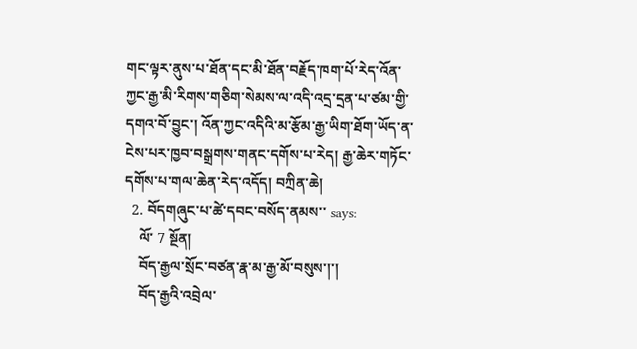གང་ལྟར་ནུས་པ་ཐོན་དང་མི་ཐོན་བརྗོད་ཁག་པོ་རེད་འོན་ཀྱང་རྒྱ་མི་རིགས་གཅིག་སེམས་ལ་འདི་འདྲ་དྲན་པ་ཙམ་གྱི་དགའ་བོ་བྱུང་། འོན་ཀྱང་འདིའི་མ་རྩོམ་རྒྱ་ཡིག་ཐོག་ཡོད་ན་ངེས་པར་ཁྱབ་བསྒྲགས་གནང་དགོས་པ་རེད། རྒྱ་ཆེར་གཏོང་དགོས་པ་གལ་ཆེན་རེད་འདོད། བཀྲིན་ཆེ།
  2. བོདགཞུང་པ་ཚེ་དབང་བསོད་ནམས་་ says:
    ལོ་ 7 སྔོན།
    བོད་རྒྱལ་སྲོང་བཙན་རྣ་མ་རྒྱ་མོ་བསུས་།་།
    བོད་རྒྱའི་འབྲེལ་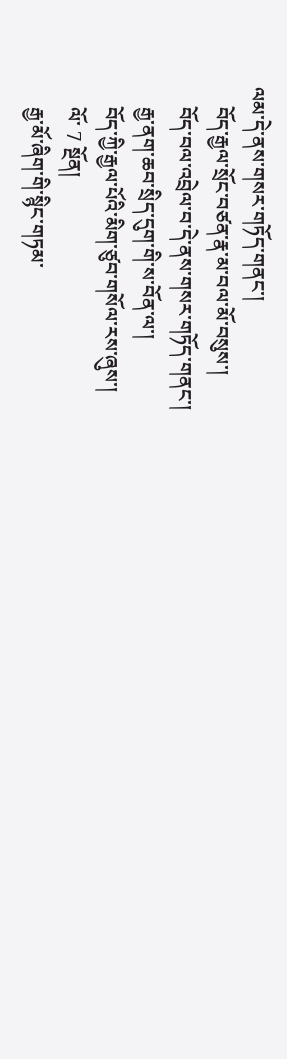ལམ་དེ་ནས་གསར་གཏོད་གནང་།
    བོད་རྒྱལ་སྲོང་བཙན་རྣ་མ་བལ་མོ་བསུས་།
    བོད་བལ་འབྲེལ་བ་དེ་ནས་གསར་གཏོད་གནང་།
    རྒྱ་ནག་ཆབ་སྲིད་དུག་གི་ས་བོན་ལ་།
    བོད་ཀྱི་རྒྱལ་པོའི་མིག་ཙུབ་གསོལ་རས་ཞུས་།
    ལོ་ 7 སྔོན།
    རྒྱ་མོ་ཞིག་གི་སྙིང་གཏམ་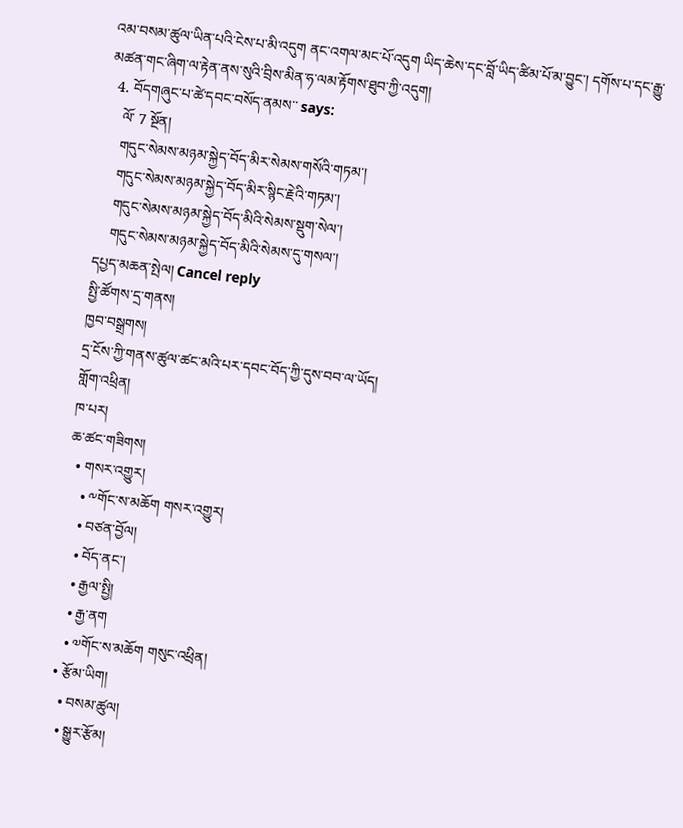འམ་བསམ་ཚུལ་ཡིན་པའི་ངེས་པ་མི་འདུག ནང་འགལ་མང་པོ་འདུག ཡིད་ཆེས་དང་བློ་ཡིད་ཚིམ་པོ་མ་བྱུང་། དགོས་པ་དང་རྒྱུ་མཚན་གང་ཞིག་ལ་རྟེན་ནས་སུའི་བྲིས་མིན་ཧ་ལམ་རྟོགས་ཐུབ་ཀྱི་འདུག།
  4. བོདགཞུང་པ་ཚེ་དབང་བསོད་ནམས་་ says:
    ལོ་ 7 སྔོན།
    གདུང་སེམས་མཉམ་སྐྱེད་བོད་མིར་སེམས་གསོའི་གཏམ་།
    གདུང་སེམས་མཉམ་སྐྱེད་བོད་མིར་སྙིང་རྗེའི་གཏམ་།
    གདུང་སེམས་མཉམ་སྐྱེད་བོད་མིའི་སེམས་སྡུག་སེལ་།
    གདུང་སེམས་མཉམ་སྐྱེད་བོད་མིའི་སེམས་དུ་གསལ་།
དཔྱད་མཆན་སྤེལ། Cancel reply
སྤྱི་ཚོགས་དྲ་གནས།
ཁྱབ་བསྒྲགས།
དྲ་ངོས་ཀྱི་གནས་ཚུལ་ཚང་མའི་པར་དབང་བོད་ཀྱི་དུས་བབ་ལ་ཡོད།
གློག་འཕྲིན།
ཁ་པར།
ཆ་ཚང་གཟིགས།
  • གསར་འགྱུར།
    • ༸གོང་ས་མཆོག གསར་འགྱུར།
    • བཙན་བྱོལ།
    • བོད་ནང་།
    • རྒྱལ་སྤྱི།
    • རྒྱ་ནག
    • ༧གོང་ས་མཆོག གསུང་འཕྲིན།
  • རྩོམ་ཡིག།
    • བསམ་ཚུལ།
    • སྒྱུར་རྩོམ།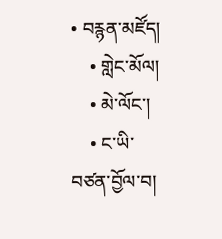• བརྙན་མཛོད།
    • གླེང་མོལ།
    • མེ་ལོང་།
    • ང་ཡི་བཙན་བྱོལ་བ།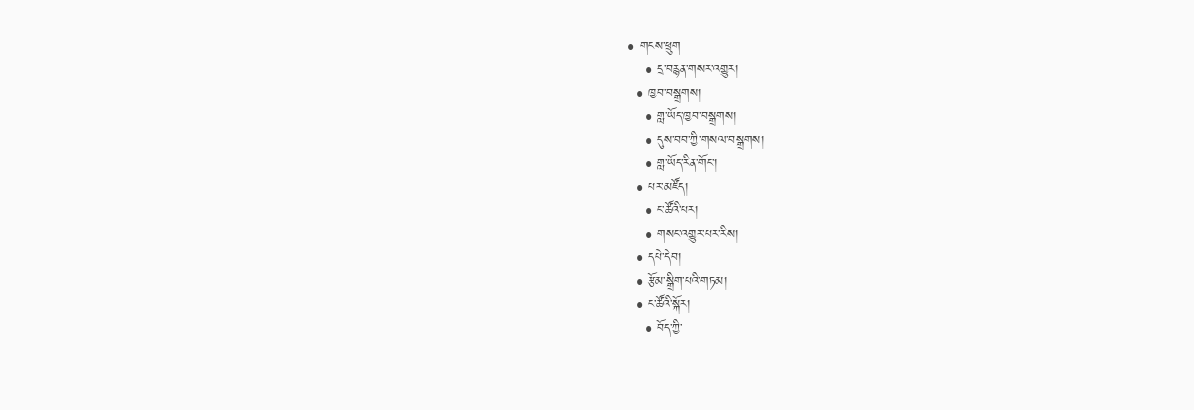• གངས་ཕྲུག
    • དྲ་བརྙན་གསར་འགྱུར།
  • ཁྱབ་བསྒྲགས།
    • གླ་ཡོད་ཁྱབ་བསྒྲགས།
    • དུས་བབ་ཀྱི་གསལ་བསྒྲགས།
    • གླ་ཡོད་རིན་གོང་།
  • པར་མཛོད།
    • ང་ཚོའི་པར།
    • གསང་འགྱུར་པར་རིས།
  • དཔེ་དེབ།
  • རྩོམ་སྒྲིག་པའི་གཏམ།
  • ང་ཚོའི་སྐོར།
    • བོད་ཀྱི་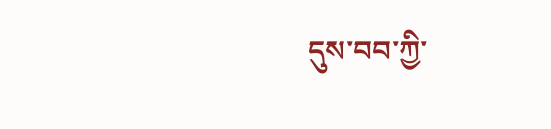དུས་བབ་ཀྱི་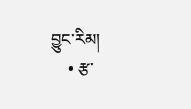བྱུང་རིམ།
    • རྩ་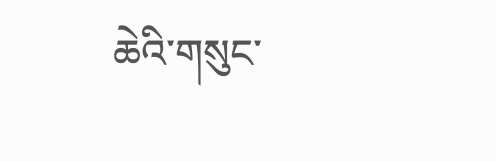ཆེའི་གསུང་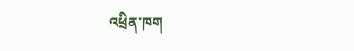འཕྲིན་ཁག